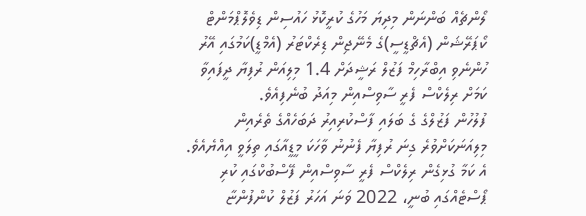ލޯންޗެއް ބަންނަން މިދިޔަ މަހުގެ ކުރީކޮޅު ހައުސިން ޑިވެލޮޕްމަންޓް ކޯޕަރޭޝަން (އެޗްޑީސީ)ގެ މެނޭޖިން ޑިރެކްޓަރު (އެމްޑީ)ކަމުގައި އޭރު ހުންނެވި އިބްރާހިމް ފަޒުލް ރަޝީދަށް 1.4 މިލިއަން ރުފިޔާ ދީފައިވާ ކަމަށް ރިލެކްސް ފެރީ ސާވިސްއިން މިއަދު ބުނެފިއެވެ.
ފުލުހުން ފަޒުލްގެ ގެ ބަލައި ފާސްކުރިއިރު ދަބަހެއްގެ ތެރެއިން މިލިއަނަކަށްވުރެ ގިނަ ރުފިޔާ ފެނުނު ވާހަކަ މީޑީއާގައި ތިލަވީ އިއްޔެއެވެ.
އެ ކަމާ ގުޅިގެން ރިލެކްސް ފެރީ ސާވިސްއިން ފޭސްބުކްގައި ކުރި ޕޯސްޓެއްގައި ބުނީ، 2022 ވަނަ އަހަރު ފަޒުލް ކުންފުންޏާ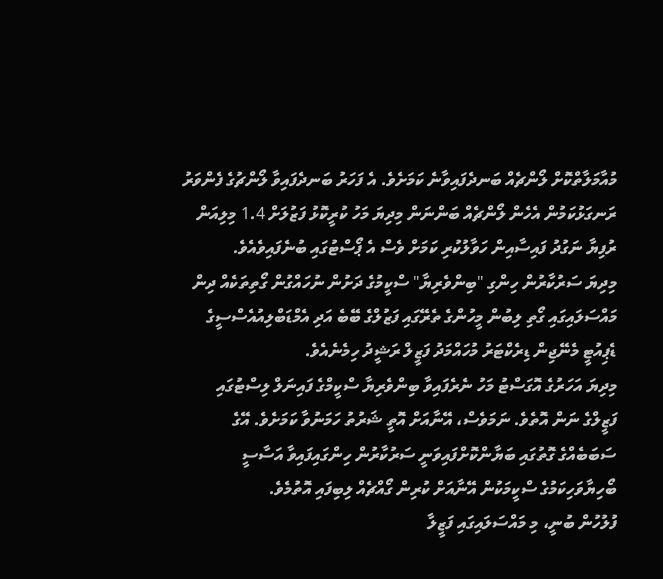މުއާމަލާތްކޮށް ލޯންޗެއް ބަނދެފައިވާނެ ކަމަށެވެ. އެ ފަހަރު ބަނދެފައިވާ ލޯންޗުގެ ފެންވަރު ރަނގަޅުކަމުން އެހެން ލޯންޗެއް ބަންނަން މިދިޔަ މަހު ކުރީކޮޅު ފަޒުލަށް 1.4 މިލިއަން ރުފިޔާ ނަގުދު ފައިސާއިން ހަވާލުކުރި ކަމަށް ވެސް އެ ޕޯސްޓުގައި ބުނެފައިވެއެވެ.
މިދިޔަ ސަރުކާރުން ހިންގި "ބިންވެރިޔާ" ސްކީމުގެ ދަށުން ނުހައްގުން ގޯތިތަކެއް ދިން މައްސަލައިގައި ގޯތި ލިބުން މީހުންގެ ތެރޭގައި ފަޒުލްގެ ބޭބެ އަދި އެމްޑަބްލިއުއެސްސީގެ ޑެޕިއުޓީ މެނޭޖިން ޑިރެކްޓަރު މުހައްމަދު ފަޒީލް ރަޝީދު ހިމެނެއެވެ.
މިދިޔަ އަހަރުގެ އޮގަސްޓު މަހު ނެރެފައިވާ ބިންވެރިޔާ ސްކީމްގެ ފައިނަލް ލިސްޓުގައި ފަޒީލްގެ ނަން އޮތެވެ. ނަމަވެސް، އޭނާއަށް އޮތީ ޝަރުތު ހަމަނުވާ ކަމަށެވެ. އޭގެ ސަބަބެއްގެ ގޮތުގައި ބަޔާންކޮށްފައިވަނީ ސަރުކާރުން ހިންގައިފައިވާ އަސާސީ ބޯހިޔާވަހިކަމުގެ ސްކީމަކުން އޭނާއަށް ކުރިން ގޯއްޗެއް ލިބިފައި އޮތުމެވެ.
ފުލުހުން ބުނީ، މި މައްސަލައިގައި ފަޒީލާ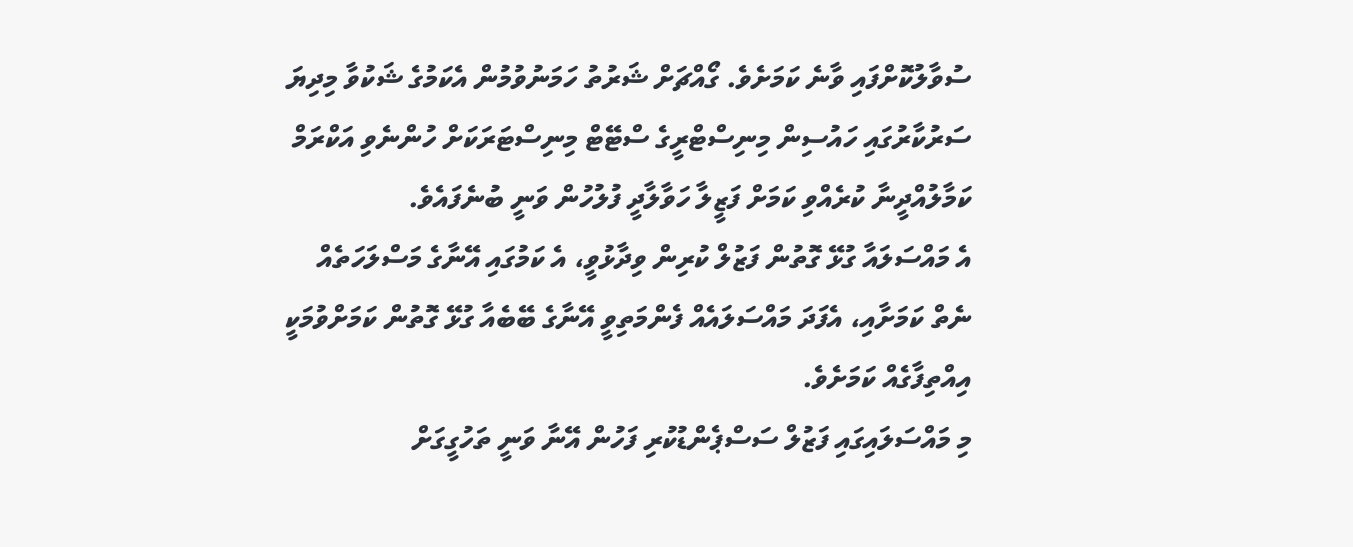ސުވާލުކޮށްފައި ވާނެ ކަމަށެވެ. ގޯއްޗަށް ޝަރުތު ހަމަނުވުމުން އެކަމުގެ ޝަކުވާ މިދިޔަ ސަރުކާރުގައި ހައުސިން މިނިސްޓްރީގެ ސްޓޭޓް މިނިސްޓަރަކަށް ހުންނެވި އަކްރަމް ކަމާލުއްދީނާ ކުރެއްވި ކަމަށް ފަޒީލާ ހަވާލާދީ ފުލުހުން ވަނީ ބުނެފައެވެ.
އެ މައްސަލައާ ގުޅޭ ގޮތުން ފަޒުލް ކުރިން ވިދާޅުވީ، އެ ކަމުގައި އޭނާގެ މަސްލަހަތެއް ނެތް ކަމަށާއި، އެފަދަ މައްސަލައެއް ފެންމަތިވީ އޭނާގެ ބޭބެއާ ގުޅޭ ގޮތުން ކަމަށްވުމަކީ އިއްތިފާގެއް ކަމަށެވެ.
މި މައްސަލައިގައި ފަޒުލް ސަސްޕެންޑުކުރި ފަހުން އޭނާ ވަނީ ތަހުގީގަށް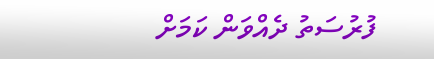ފުރުސަތު ދެއްވަން ކަމަށް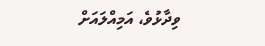ވިދާޅުވެ، އަމިއްލައަށް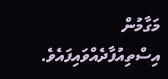މަގާމުން އިސްތިއުފާދެއްވައިފައެވެ.